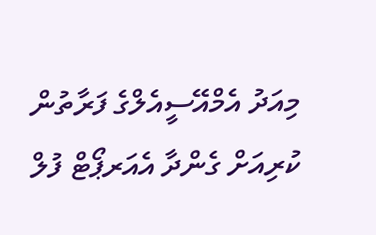މިއަދު އެމްއޭސީއެލްގެ ފަރާތުން ކުރިއަށް ގެންދާ އެއަރޕޯޓް ފުލް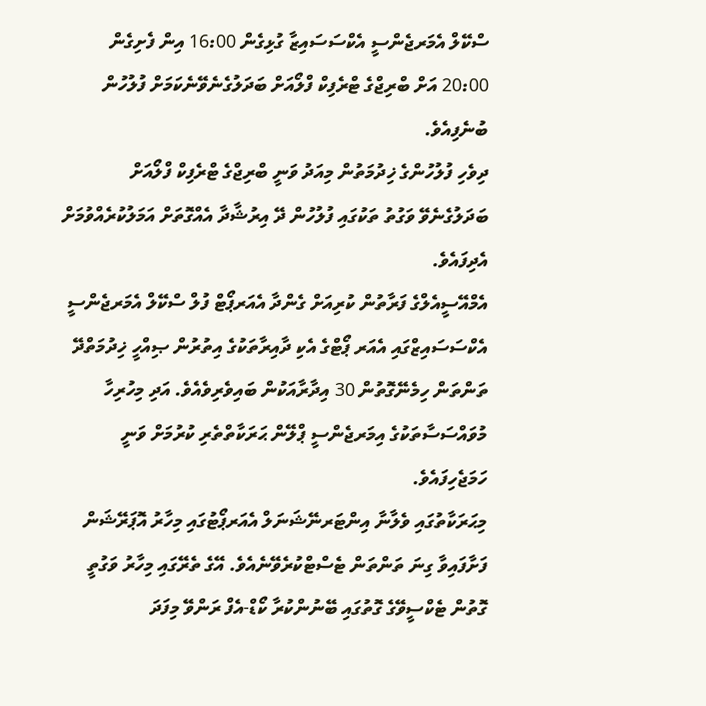ސްކޭލް އެމަރޖެންސީ އެކްސަސައިޒާ ގުޅިގެން 16:00 އިން ފެށިގެން 20:00 އަށް ބްރިޖްގެ ޓްރެފިކް ފްލޯއަށް ބަދަލުގެނެވޭނެކަމަށް ފުލުހުން ބުނެފިއެވެ.
ދިވެހި ފުލުހުންގެ ޚިދުމަތުން މިއަދު ވަނީ ބްރިޖްގެ ޓްރެފިކް ފްލޯއަށް ބަދަލުގެނެވޭ ވަގުތު ތަކުގައި ފުލުހުން ދޭ އިރުޝާދާ އެއްގޮތަށް އަމަލުކުރެއްވުމަށް އެދިފައެވެ.
އެމްއޭސީއެލްގެ ފަރާތުން ކުރިއަށް ގެންދާ އެއަރޕޯޓް ފުލް ސްކޭލް އެމަރޖެންސީ އެކްސަސައިޒްގައި އެއަރ ޕޯޓްގެ އެކި ދާއިރާތަކުގެ އިތުރުން ޞިއްހީ ޚިދުމަތްދޭ ތަންތަން ހިމެނޭގޮތުން 30 އިދާރާއަކުން ބައިވެރިވެއެވެ. އަދި މިހުރިހާ މުވައްސަސާތަކުގެ އިމަރޖެންސީ ޕްލޭން ޙަރަކާތްތެރި ކުރުމަށް ވަނީ ހަމަޖެހިފައެވެ.
މިޙަރަކާތުގައި ވެލާނާ އިންޓަރނޭޝަނަލް އެއަރޕޯޓުގައި މިހާރު އޮޕަރޭޝަން ފަށާފައިވާ ގިނަ ތަންތަން ޓެސްޓްކުރެވޭނެއެވެ. އޭގެ ތެރޭގައި މިހާރު ވަގުތީ ގޮތުން ޓެކްސީވޭގެ ގޮތުގައި ބޭނުންކުރާ ކޯޑް-އެފް ރަންވޭ މިފަދަ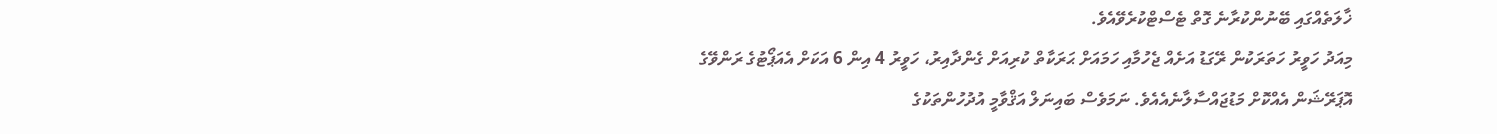ޚާލަތެއްގައި ބޭނުންކުރާނެ ގޮތް ޓެސްޓްކުރެވޭއެވެ.
މިއަދު ހަވީރު ހަތަރަކުން ރޭގަޑު އަށެއް ޖެހުމާއި ހަމައަށް ޙަރަކާތް ކުރިއަށް ގެންދާއިރު، ހަވީރު 4 އިން 6 އަކަށް އެއަޕޯޓުގެ ރަންވޭގެ އޮޕަރޭޝަން އެއްކޮށް މަޑުޖައްސާލާނެއެއެވެ. ނަމަވެސް ބައިނަލް އަޤްވާމީ އުދުހުންތަކުގެ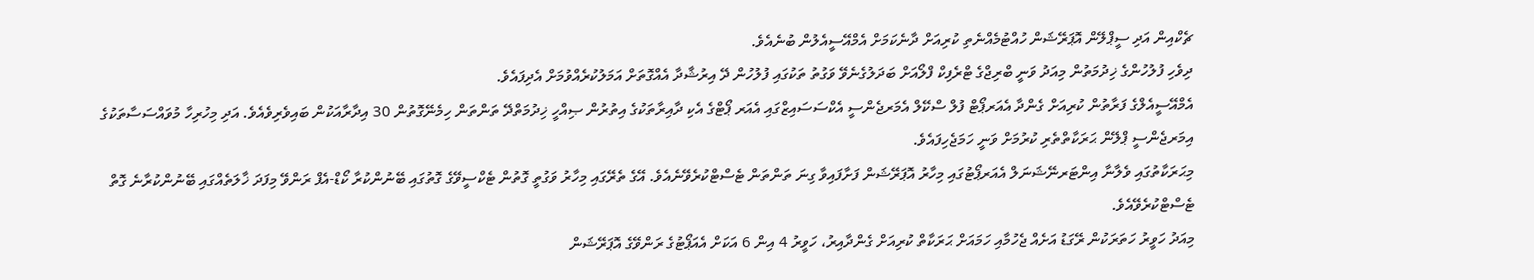ޗެކްއިން އަދި ސީޕްލޭން އޮޕަރޭޝަން ހުއްޓުމެއްނެތި ކުރިއަށް ދާނެކަމަށް އެމްއޭސީއެލުން ބުނެއެވެ.
ދިވެހި ފުލުހުންގެ ޚިދުމަތުން މިއަދު ވަނީ ބްރިޖްގެ ޓްރެފިކް ފްލޯއަށް ބަދަލުގެނެވޭ ވަގުތު ތަކުގައި ފުލުހުން ދޭ އިރުޝާދާ އެއްގޮތަށް އަމަލުކުރެއްވުމަށް އެދިފައެވެ.
އެމްއޭސީއެލްގެ ފަރާތުން ކުރިއަށް ގެންދާ އެއަރޕޯޓް ފުލް ސްކޭލް އެމަރޖެންސީ އެކްސަސައިޒްގައި އެއަރ ޕޯޓްގެ އެކި ދާއިރާތަކުގެ އިތުރުން ޞިއްހީ ޚިދުމަތްދޭ ތަންތަން ހިމެނޭގޮތުން 30 އިދާރާއަކުން ބައިވެރިވެއެވެ. އަދި މިހުރިހާ މުވައްސަސާތަކުގެ އިމަރޖެންސީ ޕްލޭން ޙަރަކާތްތެރި ކުރުމަށް ވަނީ ހަމަޖެހިފައެވެ.
މިޙަރަކާތުގައި ވެލާނާ އިންޓަރނޭޝަނަލް އެއަރޕޯޓުގައި މިހާރު އޮޕަރޭޝަން ފަށާފައިވާ ގިނަ ތަންތަން ޓެސްޓްކުރެވޭނެއެވެ. އޭގެ ތެރޭގައި މިހާރު ވަގުތީ ގޮތުން ޓެކްސީވޭގެ ގޮތުގައި ބޭނުންކުރާ ކޯޑް-އެފް ރަންވޭ މިފަދަ ޚާލަތެއްގައި ބޭނުންކުރާނެ ގޮތް ޓެސްޓްކުރެވޭއެވެ.
މިއަދު ހަވީރު ހަތަރަކުން ރޭގަޑު އަށެއް ޖެހުމާއި ހަމައަށް ޙަރަކާތް ކުރިއަށް ގެންދާއިރު، ހަވީރު 4 އިން 6 އަކަށް އެއަޕޯޓުގެ ރަންވޭގެ އޮޕަރޭޝަން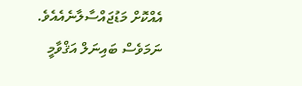އެއްކޮށް މަޑުޖައްސާލާނެއެއެވެ. ނަމަވެސް ބައިނަލް އަޤްވާމީ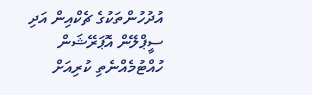އުދުހުންތަކުގެ ޗެކްއިން އަދި ސީޕްލޭން އޮޕަރޭޝަން ހުއްޓުމެއްނެތި ކުރިއަށް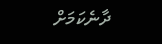ދާނެކަމަށް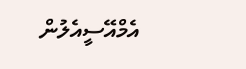އެމްއޭސީއެލުން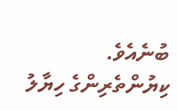ބުނެއެވެ.
ކިޔުންތެރިންގެ ހިޔާލު